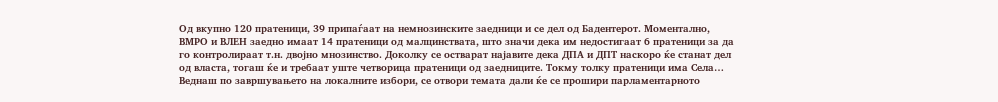Од вкупно 120 пратеници, 39 припаѓаат на немнозинските заедници и се дел од Бадентерот. Моментално, ВМРО и ВЛЕН заедно имаат 14 пратеници од малцинствата, што значи дека им недостигаат 6 пратеници за да го контролираат т.н. двојно мнозинство. Доколку се остварат најавите дека ДПА и ДПТ наскоро ќе станат дел од власта, тогаш ќе и требаат уште четворица пратеници од заедниците. Токму толку пратеници има Села…
Веднаш по завршувањето на локалните избори, се отвори темата дали ќе се прошири парламентарното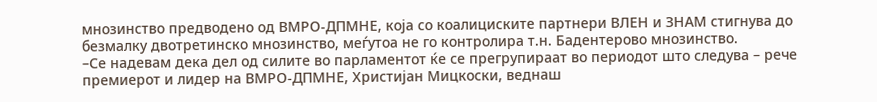мнозинство предводено од ВМРО-ДПМНЕ, која со коалициските партнери ВЛЕН и ЗНАМ стигнува до безмалку двотретинско мнозинство, меѓутоа не го контролира т.н. Бадентерово мнозинство.
–Се надевам дека дел од силите во парламентот ќе се прегрупираат во периодот што следува – рече премиерот и лидер на ВМРО-ДПМНЕ, Христијан Мицкоски, веднаш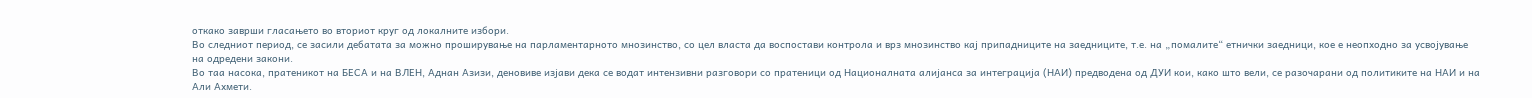откако заврши гласањето во вториот круг од локалните избори.
Во следниот период, се засили дебатата за можно проширување на парламентарното мнозинство, со цел власта да воспостави контрола и врз мнозинство кај припадниците на заедниците, т.е. на „помалите“ етнички заедници, кое е неопходно за усвојување на одредени закони.
Во таа насока, пратеникот на БЕСА и на ВЛЕН, Аднан Азизи, деновиве изјави дека се водат интензивни разговори со пратеници од Националната алијанса за интеграција (НАИ) предводена од ДУИ кои, како што вели, се разочарани од политиките на НАИ и на Али Ахмети.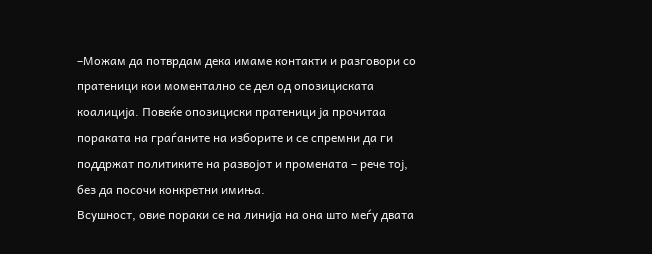–Можам да потврдам дека имаме контакти и разговори со пратеници кои моментално се дел од опозициската коалиција. Повеќе опозициски пратеници ја прочитаа пораката на граѓаните на изборите и се спремни да ги поддржат политиките на развојот и промената – рече тој, без да посочи конкретни имиња.
Всушност, овие пораки се на линија на она што меѓу двата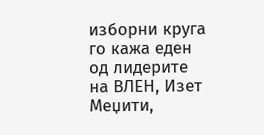изборни круга го кажа еден од лидерите на ВЛЕН, Изет Меџити,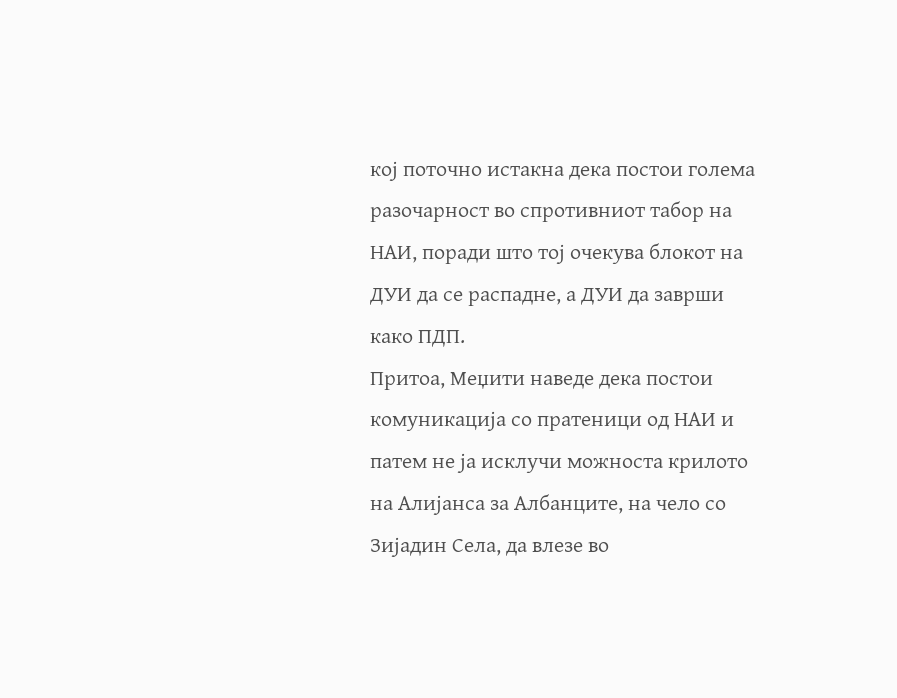кој поточно истакна дека постои голема разочарност во спротивниот табор на НАИ, поради што тој очекува блокот на ДУИ да се распадне, а ДУИ да заврши како ПДП.
Притоа, Меџити наведе дека постои комуникација со пратеници од НАИ и патем не ја исклучи можноста крилото на Алијанса за Албанците, на чело со Зијадин Села, да влезе во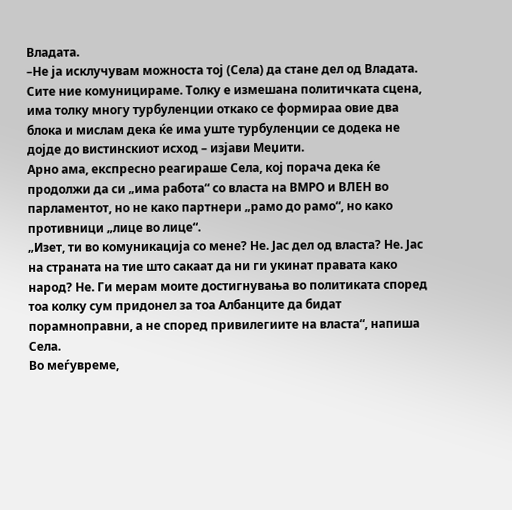Владата.
–Не ја исклучувам можноста тој (Села) да стане дел од Владата. Сите ние комуницираме. Толку е измешана политичката сцена, има толку многу турбуленции откако се формираа овие два блока и мислам дека ќе има уште турбуленции се додека не дојде до вистинскиот исход – изјави Меџити.
Арно ама, експресно реагираше Села, кој порача дека ќе продолжи да си „има работа“ со власта на ВМРО и ВЛЕН во парламентот, но не како партнери „рамо до рамо“, но како противници „лице во лице“.
„Изет, ти во комуникација со мене? Не. Јас дел од власта? Не. Јас на страната на тие што сакаат да ни ги укинат правата како народ? Не. Ги мерам моите достигнувања во политиката според тоа колку сум придонел за тоа Албанците да бидат порамноправни, а не според привилегиите на власта“, напиша Села.
Во меѓувреме,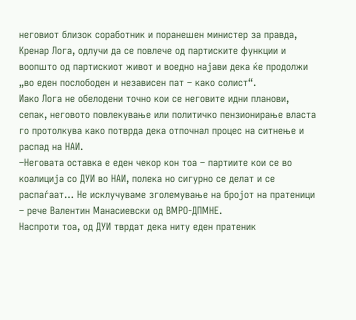неговиот близок соработник и поранешен министер за правда, Кренар Лога, одлучи да се повлече од партиските функции и воопшто од партискиот живот и воедно најави дека ќе продолжи „во еден послободен и независен пат – како солист“.
Иако Лога не обелодени точно кои се неговите идни планови, сепак, неговото повлекување или политичко пензионирање власта го протолкува како потврда дека отпочнал процес на ситнење и распад на НАИ.
–Неговата оставка е еден чекор кон тоа – партиите кои се во коалиција со ДУИ во НАИ, полека но сигурно се делат и се распаѓаат… Не исклучуваме зголемување на бројот на пратеници – рече Валентин Манасиевски од ВМРО-ДПМНЕ.
Наспроти тоа, од ДУИ тврдат дека ниту еден пратеник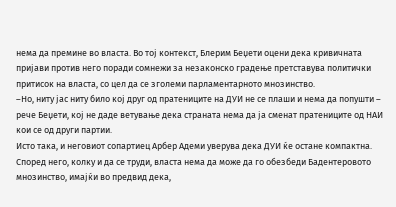нема да премине во власта. Во тој контекст, Блерим Беџети оцени дека кривичната пријави против него поради сомнежи за незаконско градење претставува политички притисок на власта, со цел да се зголеми парламентарното мнозинство.
–Но, ниту јас ниту било кој друг од пратениците на ДУИ не се плаши и нема да попушти – рече Беџети, кој не даде ветување дека страната нема да ја сменат пратениците од НАИ кои се од други партии.
Исто така, и неговиот сопартиец Арбер Адеми уверува дека ДУИ ќе остане компактна. Според него, колку и да се труди, власта нема да може да го обезбеди Бадентеровото мнозинство, имајќи во предвид дека,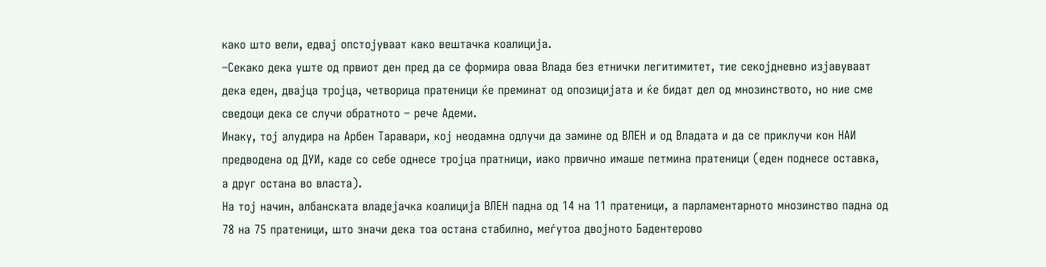како што вели, едвај опстојуваат како вештачка коалиција.
–Секако дека уште од првиот ден пред да се формира оваа Влада без етнички легитимитет, тие секојдневно изјавуваат дека еден, двајца тројца, четворица пратеници ќе преминат од опозицијата и ќе бидат дел од мнозинството, но ние сме сведоци дека се случи обратното – рече Адеми.
Инаку, тој алудира на Арбен Таравари, кој неодамна одлучи да замине од ВЛЕН и од Владата и да се приклучи кон НАИ предводена од ДУИ, каде со себе однесе тројца пратници, иако првично имаше петмина пратеници (еден поднесе оставка, а друг остана во власта).
На тој начин, албанската владејачка коалиција ВЛЕН падна од 14 на 11 пратеници, а парламентарното мнозинство падна од 78 на 75 пратеници, што значи дека тоа остана стабилно, меѓутоа двојното Бадентерово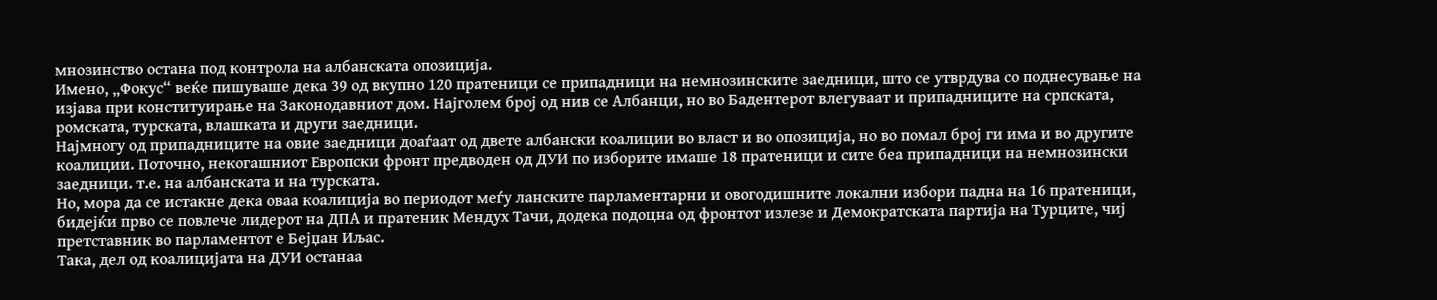мнозинство остана под контрола на албанската опозиција.
Имено, „Фокус“ веќе пишуваше дека 39 од вкупно 120 пратеници се припадници на немнозинските заедници, што се утврдува со поднесување на изјава при конституирање на Законодавниот дом. Најголем број од нив се Албанци, но во Бадентерот влегуваат и припадниците на српската, ромската, турската, влашката и други заедници.
Најмногу од припадниците на овие заедници доаѓаат од двете албански коалиции во власт и во опозиција, но во помал број ги има и во другите коалиции. Поточно, некогашниот Европски фронт предводен од ДУИ по изборите имаше 18 пратеници и сите беа припадници на немнозински заедници. т.е. на албанската и на турската.
Но, мора да се истакне дека оваа коалиција во периодот меѓу ланските парламентарни и овогодишните локални избори падна на 16 пратеници, бидејќи прво се повлече лидерот на ДПА и пратеник Мендух Тачи, додека подоцна од фронтот излезе и Демократската партија на Турците, чиј претставник во парламентот е Бејџан Иљас.
Така, дел од коалицијата на ДУИ останаа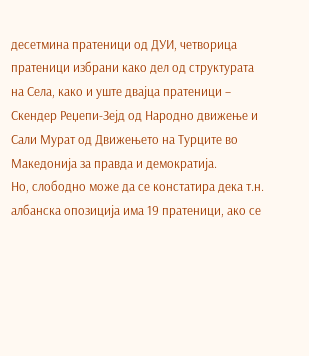десетмина пратеници од ДУИ, четворица пратеници избрани како дел од структурата на Села, како и уште двајца пратеници – Скендер Реџепи-Зејд од Народно движење и Сали Мурат од Движењето на Турците во Македонија за правда и демократија.
Но, слободно може да се констатира дека т.н. албанска опозиција има 19 пратеници, ако се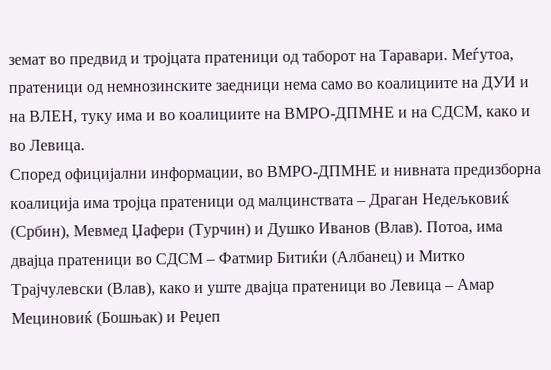земат во предвид и тројцата пратеници од таборот на Таравари. Меѓутоа, пратеници од немнозинските заедници нема само во коалициите на ДУИ и на ВЛЕН, туку има и во коалициите на ВМРО-ДПМНЕ и на СДСМ, како и во Левица.
Според официјални информации, во ВМРО-ДПМНЕ и нивната предизборна коалиција има тројца пратеници од малцинствата – Драган Недељковиќ (Србин), Мевмед Џафери (Турчин) и Душко Иванов (Влав). Потоа, има двајца пратеници во СДСМ – Фатмир Битиќи (Албанец) и Митко Трајчулевски (Влав), како и уште двајца пратеници во Левица – Амар Мециновиќ (Бошњак) и Реџеп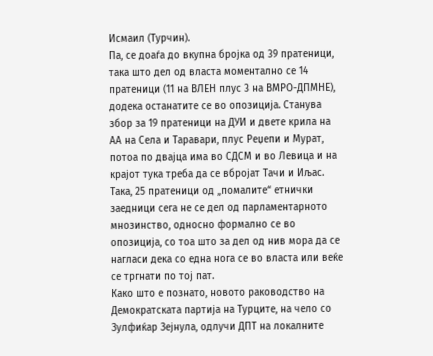Исмаил (Турчин).
Па, се доаѓа до вкупна бројка од 39 пратеници, така што дел од власта моментално се 14 пратеници (11 на ВЛЕН плус 3 на ВМРО-ДПМНЕ), додека останатите се во опозиција. Станува збор за 19 пратеници на ДУИ и двете крила на АА на Села и Таравари, плус Реџепи и Мурат, потоа по двајца има во СДСМ и во Левица и на крајот тука треба да се вбројат Тачи и Иљас.
Така, 25 пратеници од „помалите“ етнички заедници сега не се дел од парламентарното мнозинство, односно формално се во опозиција, со тоа што за дел од нив мора да се нагласи дека со една нога се во власта или веќе се тргнати по тој пат.
Како што е познато, новото раководство на Демократската партија на Турците, на чело со Зулфиќар Зејнула, одлучи ДПТ на локалните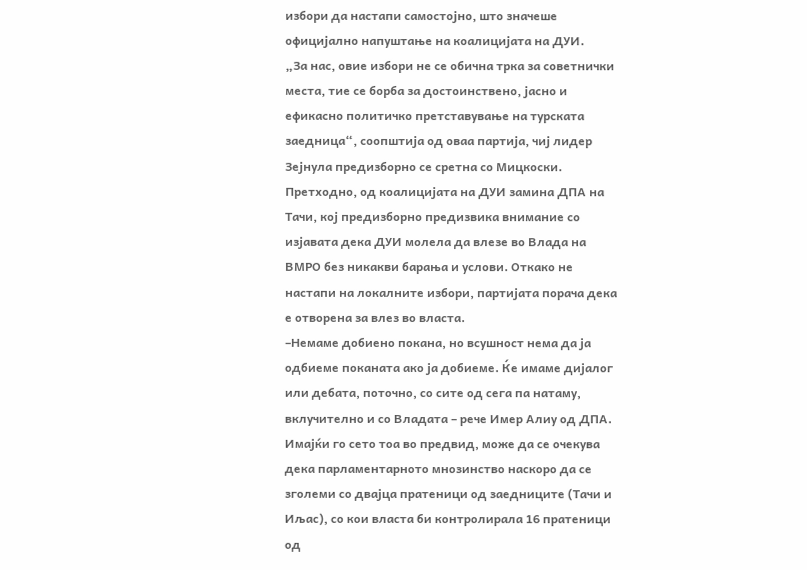избори да настапи самостојно, што значеше официјално напуштање на коалицијата на ДУИ.
„За нас, овие избори не се обична трка за советнички места, тие се борба за достоинствено, јасно и ефикасно политичко претставување на турската заедница“, соопштија од оваа партија, чиј лидер Зејнула предизборно се сретна со Мицкоски.
Претходно, од коалицијата на ДУИ замина ДПА на Тачи, кој предизборно предизвика внимание со изјавата дека ДУИ молела да влезе во Влада на ВМРО без никакви барања и услови. Откако не настапи на локалните избори, партијата порача дека е отворена за влез во власта.
–Немаме добиено покана, но всушност нема да ја одбиеме поканата ако ја добиеме. Ќе имаме дијалог или дебата, поточно, со сите од сега па натаму, вклучително и со Владата – рече Имер Алиу од ДПА.
Имајќи го сето тоа во предвид, може да се очекува дека парламентарното мнозинство наскоро да се зголеми со двајца пратеници од заедниците (Тачи и Иљас), со кои власта би контролирала 16 пратеници од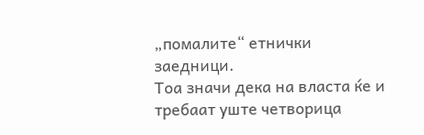„помалите“ етнички заедници.
Тоа значи дека на власта ќе и требаат уште четворица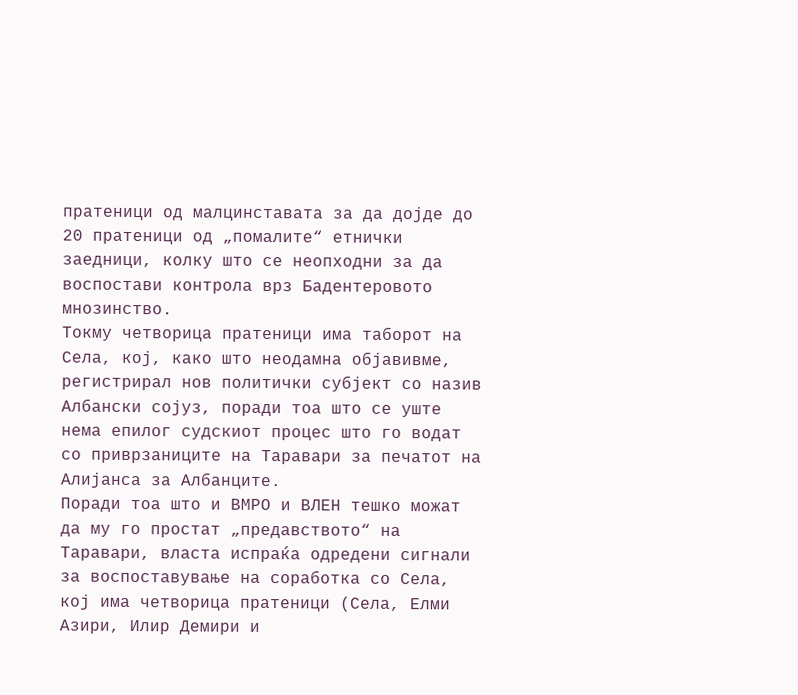пратеници од малцинставата за да дојде до 20 пратеници од „помалите“ етнички заедници, колку што се неопходни за да воспостави контрола врз Бадентеровото мнозинство.
Токму четворица пратеници има таборот на Села, кој, како што неодамна објавивме, регистрирал нов политички субјект со назив Албански сојуз, поради тоа што се уште нема епилог судскиот процес што го водат со приврзаниците на Таравари за печатот на Алијанса за Албанците.
Поради тоа што и ВМРО и ВЛЕН тешко можат да му го простат „предавството“ на Таравари, власта испраќа одредени сигнали за воспоставување на соработка со Села, кој има четворица пратеници (Села, Елми Азири, Илир Демири и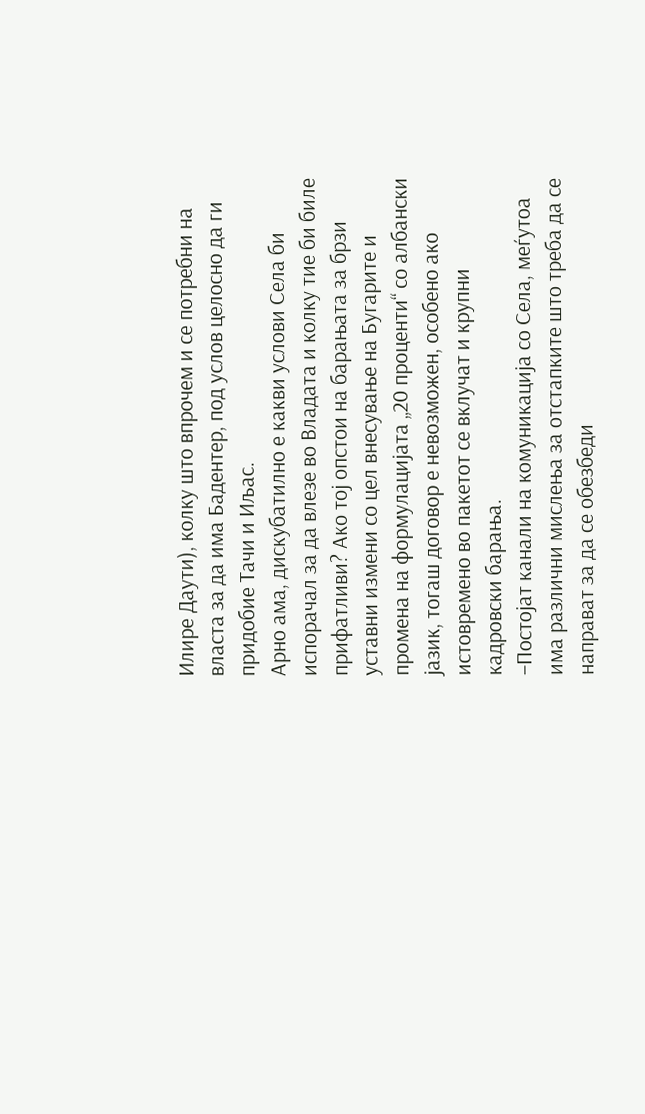Илире Даути), колку што впрочем и се потребни на власта за да има Бадентер, под услов целосно да ги придобие Тачи и Иљас.
Арно ама, дискубатилно е какви услови Села би испорачал за да влезе во Владата и колку тие би биле прифатливи? Ако тој опстои на барањата за брзи уставни измени со цел внесување на Бугарите и промена на формулацијата „20 проценти“ со албански јазик, тогаш договор е невозможен, особено ако истовремено во пакетот се вклучат и крупни кадровски барања.
–Постојат канали на комуникација со Села, меѓутоа има различни мислења за отстапките што треба да се направат за да се обезбеди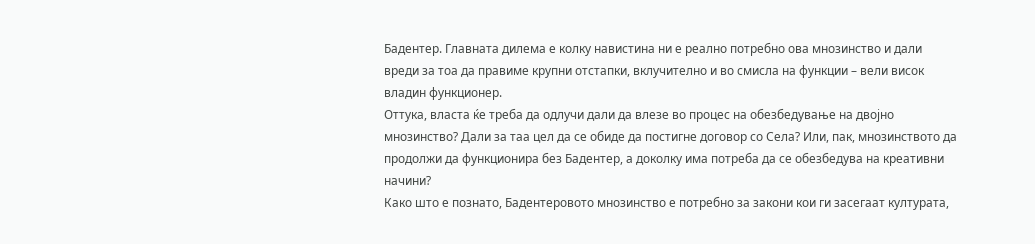Бадентер. Главната дилема е колку навистина ни е реално потребно ова мнозинство и дали вреди за тоа да правиме крупни отстапки, вклучително и во смисла на функции – вели висок владин функционер.
Оттука, власта ќе треба да одлучи дали да влезе во процес на обезбедување на двојно мнозинство? Дали за таа цел да се обиде да постигне договор со Села? Или, пак, мнозинството да продолжи да функционира без Бадентер, а доколку има потреба да се обезбедува на креативни начини?
Како што е познато, Бадентеровото мнозинство е потребно за закони кои ги засегаат културата,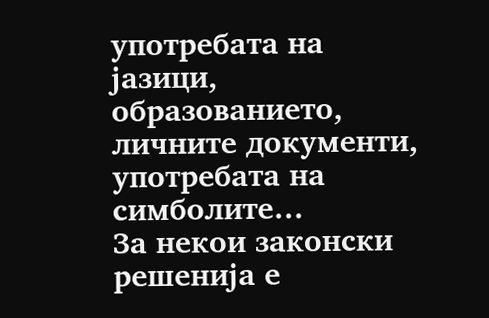употребата на јазици, образованието, личните документи, употребата на симболите…
За некои законски решенија е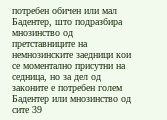потребен обичен или мал Бадентер, што подразбира мнозинство од претставниците на немнозинските заедници кои се моментално присутни на седница, но за дел од законите е потребен голем Бадентер или мнозинство од сите 39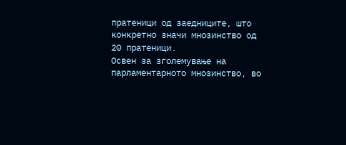пратеници од заедниците, што конкретно значи мнозинство од 20 пратеници.
Освен за зголемување на парламентарното мнозинство, во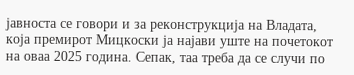јавноста се говори и за реконструкција на Владата, која премирот Мицкоски ја најави уште на почетокот на оваа 2025 година. Сепак, таа треба да се случи по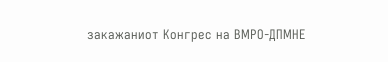закажаниот Конгрес на ВМРО-ДПМНЕ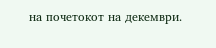на почетокот на декември.